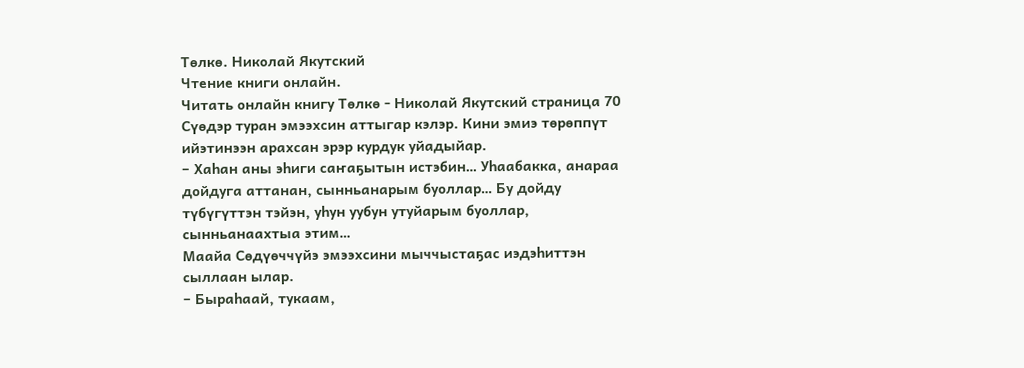Төлкө. Николай Якутский
Чтение книги онлайн.
Читать онлайн книгу Төлкө - Николай Якутский страница 70
Сүөдэр туран эмээхсин аттыгар кэлэр. Кини эмиэ төрөппүт ийэтинээн арахсан эрэр курдук уйадыйар.
– Хаһан аны эһиги саҥаҕытын истэбин… Уһаабакка, анараа дойдуга аттанан, сынньанарым буоллар… Бу дойду түбүгүттэн тэйэн, уһун уубун утуйарым буоллар, сынньанаахтыа этим…
Маайа Сөдүөччүйэ эмээхсини мыччыстаҕас иэдэһиттэн сыллаан ылар.
– Быраһаай, тукаам,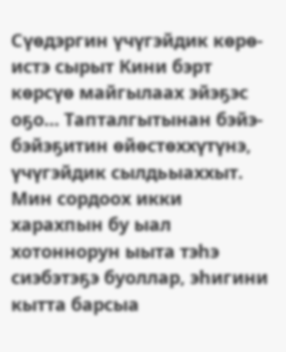Сүөдэргин үчүгэйдик көрө-истэ сырыт Кини бэрт көрсүө майгылаах эйэҕэс оҕо… Тапталгытынан бэйэ-бэйэҕитин өйөстөххүтүнэ, үчүгэйдик сылдьыаххыт. Мин сордоох икки харахпын бу ыал хотоннорун ыыта тэһэ сиэбэтэҕэ буоллар, эһигини кытта барсыа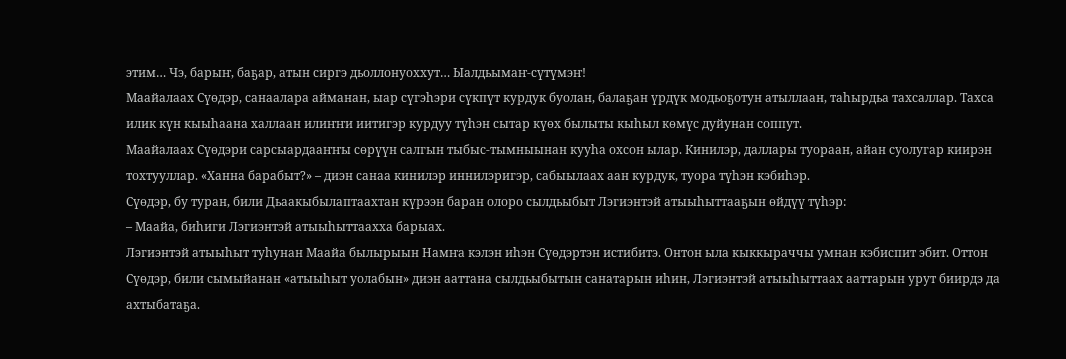этим… Чэ, барыҥ, баҕар, атын сиргэ дьоллонуоххут… Ыалдьымаҥ-сүтүмэҥ!
Маайалаах Сүөдэр, санаалара айманан, ыар сүгэһэри сүкпүт курдук буолан, балаҕан үрдүк модьоҕотун атыллаан, таһырдьа тахсаллар. Тахса илик күн кыыһаана халлаан илиҥҥи иитигэр курдуу түһэн сытар күөх былыты кыһыл көмүс дуйунан соппут.
Маайалаах Сүөдэри сарсыардааҥҥы сөрүүн салгын тыбыс-тымныынан кууһа охсон ылар. Кинилэр, даллары туораан, айан суолугар киирэн тохтууллар. «Ханна барабыт?» – диэн санаа кинилэр иннилэригэр, сабыылаах аан курдук, туора түһэн кэбиһэр.
Сүөдэр, бу туран, били Дьаакыбылаптаахтан күрээн баран олоро сылдьыбыт Лэгиэнтэй атыыһыттааҕын өйдүү түһэр:
– Маайа, биһиги Лэгиэнтэй атыыһыттаахха барыах.
Лэгиэнтэй атыыһыт туһунан Маайа былырыын Намҥа кэлэн иһэн Сүөдэртэн истибитэ. Онтон ыла кыккыраччы умнан кэбиспит эбит. Оттон Сүөдэр, били сымыйанан «атыыһыт уолабын» диэн ааттана сылдьыбытын санатарын иһин, Лэгиэнтэй атыыһыттаах ааттарын урут биирдэ да ахтыбатаҕа.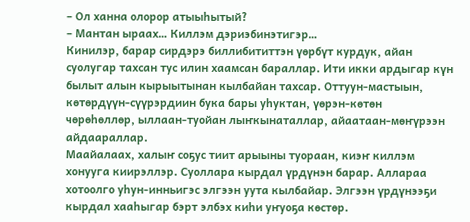– Ол ханна олорор атыыһытый?
– Мантан ыраах… Киллэм дэриэбинэтигэр…
Кинилэр, барар сирдэрэ биллибититтэн үөрбүт курдук, айан суолугар тахсан тус илин хаамсан бараллар. Ити икки ардыгар күн былыт алын кырыытынан кылбайан тахсар. Оттуун-мастыын, көтөрдүүн-сүүрэрдиин бука бары уһуктан, үөрэн-көтөн чөрөһөллөр, ыллаан-туойан лыҥкынаталлар, айаатаан-мөҥүрээн айдаараллар.
Маайалаах, халыҥ соҕус тиит арыыны туораан, киэҥ киллэм хонууга киирэллэр. Суоллара кырдал үрдүнэн барар. Аллараа хотоолго уһун-инньигэс элгээн уута кылбайар. Элгээн үрдүнээҕи кырдал хааһыгар бэрт элбэх киһи уҥуоҕа көстөр.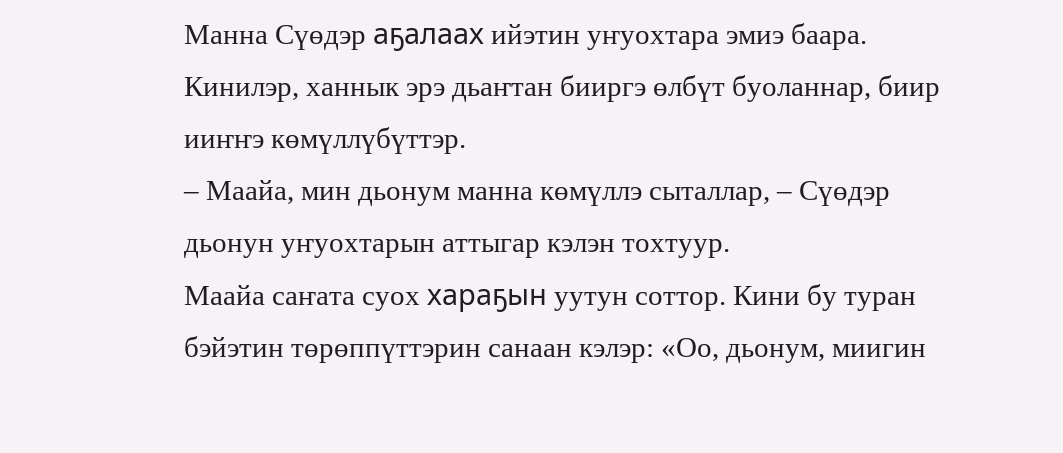Манна Сүөдэр аҕалаах ийэтин уҥуохтара эмиэ баара. Кинилэр, ханнык эрэ дьаҥтан бииргэ өлбүт буоланнар, биир ииҥҥэ көмүллүбүттэр.
– Маайа, мин дьонум манна көмүллэ сыталлар, – Сүөдэр дьонун уҥуохтарын аттыгар кэлэн тохтуур.
Маайа саҥата суох хараҕын уутун соттор. Кини бу туран бэйэтин төрөппүттэрин санаан кэлэр: «Оо, дьонум, миигин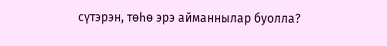сүтэрэн, төһө эрэ айманнылар буолла?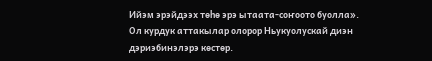Ийэм эрэйдээх төһө эрэ ытаата-соҥоото буолла».
Ол курдук аттакылар олорор Ньукуолускай диэн дэриэбинэлэрэ көстөр.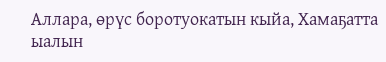Аллара, өрүс боротуокатын кыйа, Хамаҕатта ыалын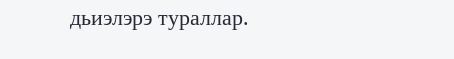дьиэлэрэ тураллар.